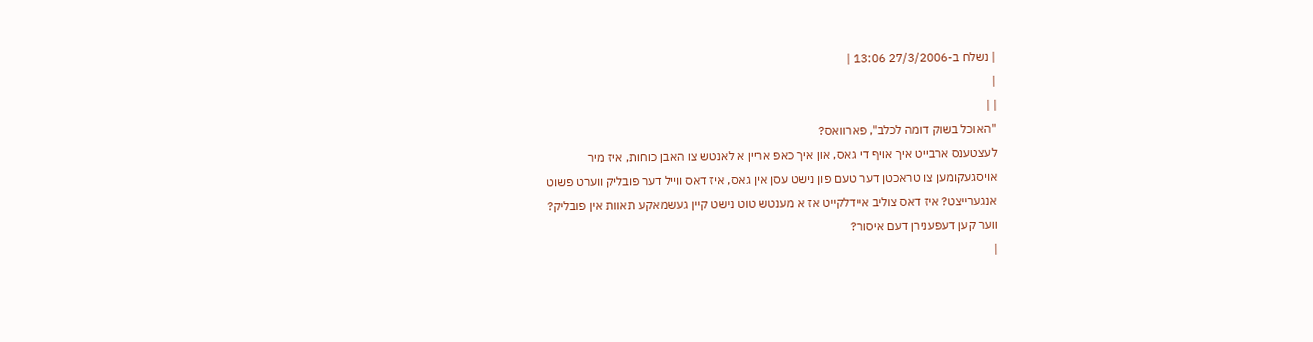| נשלח ב-27/3/2006 13:06 |
|
| |
"האוכל בשוק דומה לכלב", פארוואס?
לעצטענס ארבייט איך אויף די גאס, און איך כאפ אריין א לאנטש צו האבן כוחות, איז מיר
אויסגעקומען צו טראכטן דער טעם פון נישט עסן אין גאס, איז דאס ווייל דער פובליק ווערט פשוט
אנגערייצט? איז דאס צוליב איידלקייט אז א מענטש טוט נישט קיין געשמאקע תאוות אין פובליק?
ווער קען דעפענירן דעם איסור?
|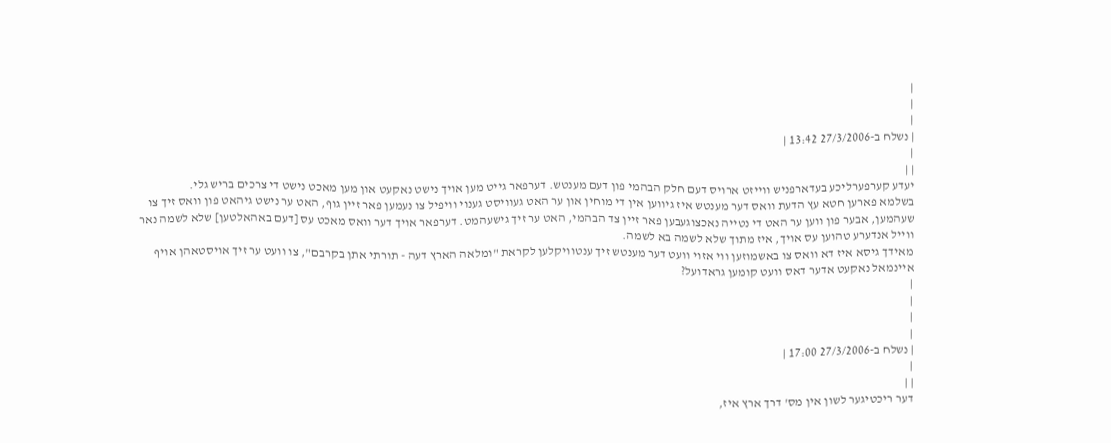|
|
|
| נשלח ב-27/3/2006 13:42 |
|
| |
יעדע קערפערליכע בעדארפניש ווייזט ארויס דעם חלק הבהמי פון דעם מענטש. דערפאר גייט מען אויך נישט נאקעט און מען מאכט נישט די צרכים בריש גלי.
בשלמא פארען חטא עץ הדעת וואס דער מענטש איז גיווען אין די מוחין און ער האט געוויסט גענוי וויפיל צו נעמען פאר זיין גוף, האט ער נישט גיהאט פון וואס זיך צו שעהמען, אבער פון ווען ער האט די נטייה נאכצוגעבען פאר זיין צד הבהמי, האט ער זיך גישעהמט. דערפאר אויך דער וואס מאכט עס [דעם באהאלטען] שלא לשמה נאר ווייל אנדערע טהוען עס אויך, איז מתוך שלא לשמה בא לשמה.
מאידך גיסא איז דא וואס צו באשמוזען ווי אזוי וועט דער מענטש זיך ענטוויקלען לקראת "ומלאה הארץ דעה - תורתי אתן בקרבם", צו וועט ער זיך אויסטאהן אויף איינמאל נאקעט אדער דאס וועט קומען גראדועל?
|
|
|
|
| נשלח ב-27/3/2006 17:00 |
|
| |
דער ריכטיגער לשון אין מס' דרך ארץ איז,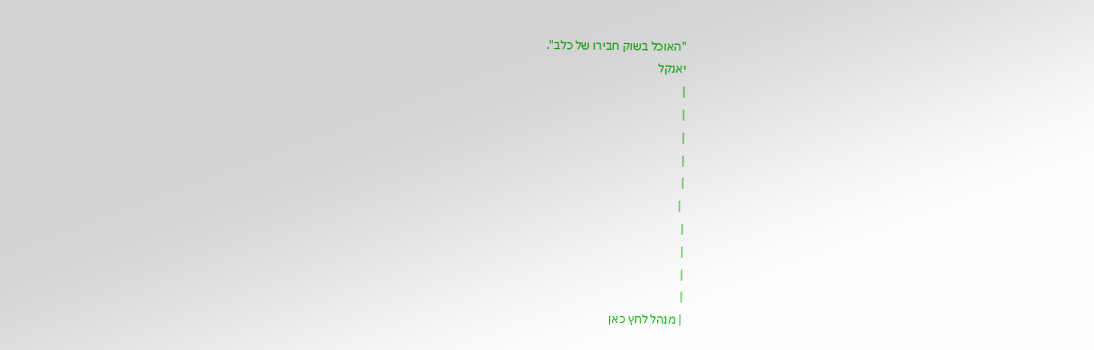"האוכל בשוק חבירו של כלב".
יאנקל
|
|
|
|
|
 |
|
|
|
|
| מנהל לחץ כאן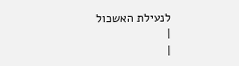לנעילת האשכול
|
|